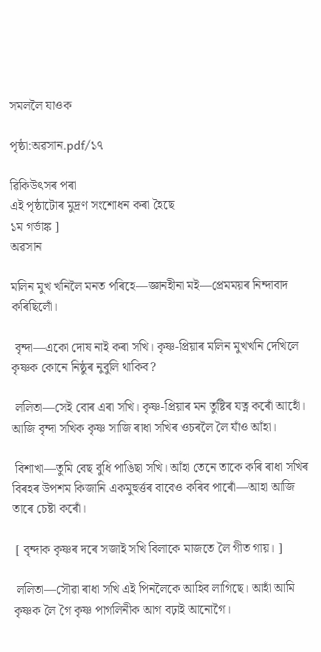সমললৈ যাওক

পৃষ্ঠা:অৱসান.pdf/১৭

ৱিকিউৎসৰ পৰা
এই পৃষ্ঠাটোৰ মুদ্ৰণ সংশোধন কৰা হৈছে
১ম গৰ্ভাঙ্ক ]
অৱসান

মলিন মুখ খনিলৈ মনত পৰিহে—জ্ঞানহীনা মই—প্ৰেমময়ৰ নিন্দাবাদ কৰিছিলোঁ।

 বৃন্দা—একো দোষ নাই কৰা সখি। কৃষ্ণ-প্ৰিয়াৰ মলিন মুখখনি দেখিলে কৃষ্ণক কোনে নিষ্ঠুৰ নুবুলি থাকিব?

 ললিতা—সেই বোৰ এৰা সখি। কৃষ্ণ-প্ৰিয়াৰ মন তুষ্টিৰ যত্ন কৰোঁ আহোঁ। আজি বৃন্দা সখিক কৃষ্ণ সাজি ৰাধা সখিৰ ওচৰলৈ লৈ যাঁও আঁহা।

 বিশাখা—তুমি বেছ বুধি পাঙিছা সখি। আঁহা তেনে তাকে কৰি ৰাধা সখিৰ বিৰহৰ উপশম কিজানি একমুহুৰ্ত্তৰ বাবেও কৰিব পাৰোঁ—আহা আজি তাৰে চেষ্টা কৰোঁ।

 [ বৃন্দাক কৃষ্ণৰ দৰে সজাই সখি বিলাকে মাজতে লৈ গীত গায়। ]

 ললিতা—সৌৱা ৰাধা সখি এই পিনলৈকে আহিব লাগিছে। আহাঁ আমি কৃষ্ণক লৈ গৈ কৃষ্ণ পাগলিনীক আগ বঢ়াই আনোগৈ।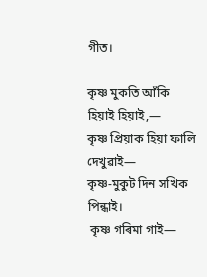গীত।

কৃষ্ণ মুকতি আঁকি হিয়াই হিয়াই,—
কৃষ্ণ প্ৰিয়াক হিয়া ফালি দেখুৱাই—
কৃষ্ণ-মুকুট দিন সখিক পিন্ধাই।
 কৃষ্ণ গৰিমা গাই—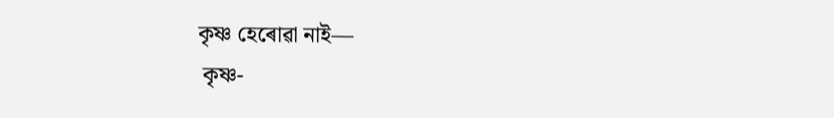কৃষ্ণ হেৰোৱা নাই—
 কৃষ্ণ-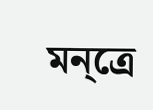মন্‌ত্ৰে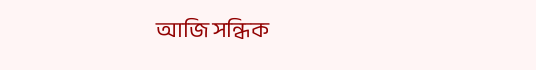আজি সন্ধিক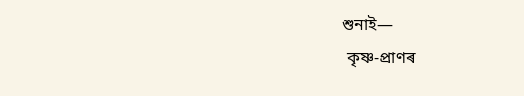শুনাই—
 কৃষ্ণ-প্ৰাণৰ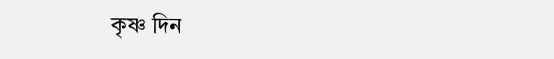কৃষ্ণ দিন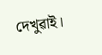দেখুৱাই।